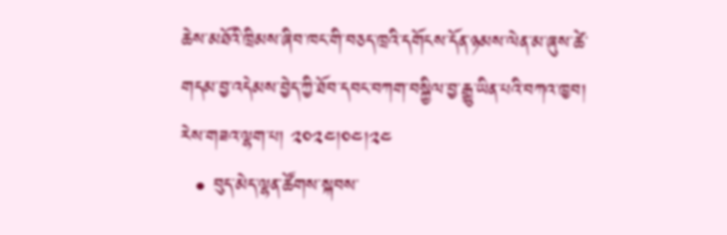ཆེས་མཐོའི་ཁྲིམས་ཞིབ་ཁང་གི་བཅད་ཁྲའི་དགོངས་དོན་ཉམས་ལེན་མ་ཞུས་ཚེ་གདམ་བྱ་འདེམས་བྱེད་ཀྱི་ཐོབ་དབང་བཀག་བསྐྱིལ་བྱ་རྒྱུ་ཡིན་པའི་བཀའ་ཁྱབ།
རེས་གཟའ་ལྷག་པ། ༢༠༢༤།༠༤།༢༤
  • བུད་མེད་ལྷན་ཚོགས་སྐབས་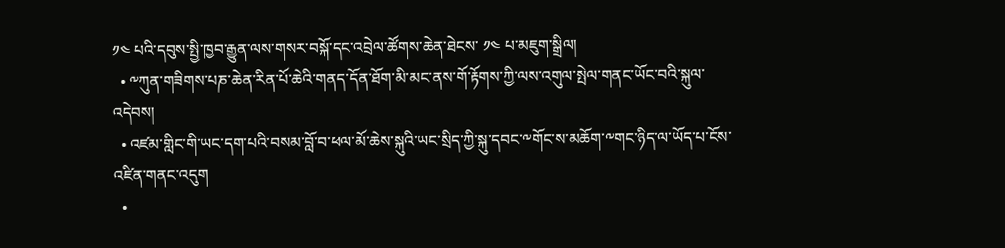༡༤ པའི་དབུས་སྤྱི་ཁྱབ་རྒྱུན་ལས་གསར་བསྐོ་དང་འབྲེལ་ཚོགས་ཆེན་ཐེངས་ ༡༤ པ་མཇུག་སྒྲིལ།
  • ༸ཀུན་གཟིགས་པཎ་ཆེན་རིན་པོ་ཆེའི་གནད་དོན་ཐོག་མི་མང་ནས་གོ་རྟོགས་ཀྱི་ལས་འགུལ་སྤེལ་གནང་ཡོང་བའི་སྐུལ་འདེབས།
  • འཛམ་གླིང་གི་ཡང་དག་པའི་བསམ་བློ་བ་ཕལ་མོ་ཆེས་སྐུའི་ཡང་སྲིད་ཀྱི་སྐུ་དབང་༸གོང་ས་མཆོག་༸གང་ཉིད་ལ་ཡོད་པ་ངོས་འཛིན་གནང་འདུག
  •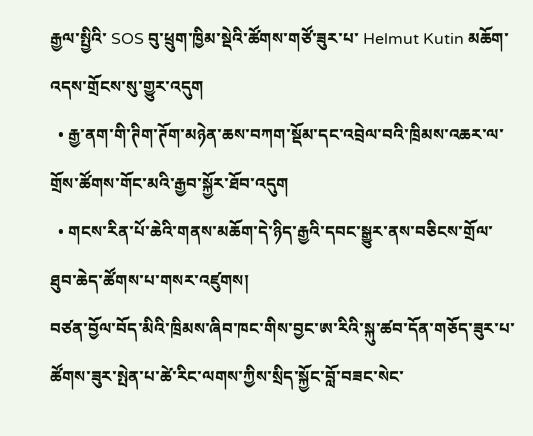རྒྱལ་སྤྱིའི་ SOS བུ་ཕྲུག་ཁྱིམ་སྡེའི་ཚོགས་གཙོ་ཟུར་པ་ Helmut Kutin མཆོག་འདས་གྲོངས་སུ་གྱུར་འདུག
  • རྒྱ་ནག་གི་ཊིག་ཊོག་མཉེན་ཆས་བཀག་སྡོམ་དང་འབྲེལ་བའི་ཁྲིམས་འཆར་ལ་གྲོས་ཚོགས་གོང་མའི་རྒྱབ་སྐྱོར་ཐོབ་འདུག
  • གངས་རིན་པོ་ཆེའི་གནས་མཆོག་དེ་ཉིད་རྒྱའི་དབང་སྒྱུར་ནས་བཅིངས་གྲོལ་ཐུབ་ཆེད་ཚོགས་པ་གསར་འཛུགས།
བཙན་བྱོལ་བོད་མིའི་ཁྲིམས་ཞིབ་ཁང་གིས་བྱང་ཨ་རིའི་སྐུ་ཚབ་དོན་གཅོད་ཟུར་པ་ཚོགས་ཟུར་སྤེན་པ་ཚེ་རིང་ལགས་ཀྱིས་སྲིད་སྐྱོང་བློ་བཟང་སེང་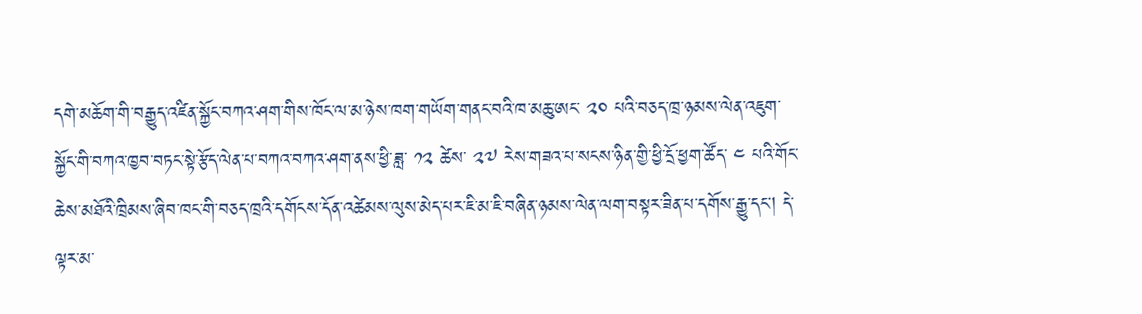དགེ་མཆོག་གི་བརྒྱུད་འཛིན་སྐྱོང་བཀའ་ཤག་གིས་ཁོང་ལ་མ་ཉེས་ཁག་གཡོག་གནང་བའི་ཁ་མཆུ་ཨང་ ༢༠ པའི་བཅད་ཁྲ་ཉམས་ལེན་འཇུག་སྐྱོང་གི་བཀའ་ཁྱབ་བཏང་སྟེ་རྩོད་ལེན་པ་བཀའ་བཀའ་ཤག་ནས་ཕྱི་ཟླ་ ༡༢ ཚེས་ ༢༧ རེས་གཟའ་པ་སངས་ཉིན་གྱི་ཕྱི་དྲོ་ཕྱག་ཚོད་ ༤ པའི་གོང་ཆེས་མཐོའི་ཁྲིམས་ཞིབ་ཁང་གི་བཅད་ཁྲའི་དགོངས་དོན་འཚེམས་ལུས་མེད་པར་ཇི་མ་ཇི་བཞིན་ཉམས་ལེན་ལག་བསྟར་ཟིན་པ་དགོས་རྒྱུ་དང། དེ་ལྟར་མ་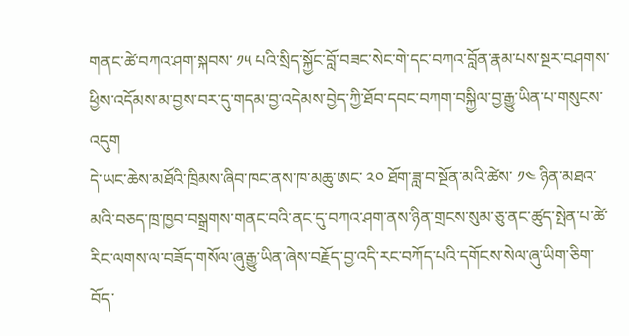གནང་ཚེ་བཀའ་ཤག་སྐབས་ ༡༥ པའི་སྲིད་སྐྱོང་བློ་བཟང་སེང་གེ་དང་བཀའ་བློན་རྣམ་པས་སྔར་བཤགས་ཕྱིས་འདོམས་མ་བྱས་བར་དུ་གདམ་བྱ་འདེམས་བྱེད་ཀྱི་ཐོབ་དབང་བཀག་བསྐྱིལ་བྱ་རྒྱུ་ཡིན་པ་གསུངས་འདུག
དེ་ཡང་ཆེས་མཐོའི་ཁྲིམས་ཞིབ་ཁང་ནས་ཁ་མཆུ་ཨང་ ༢༠ ཐོག་ཟླ་བ་སྔོན་མའི་ཚེས་ ༡༤ ཉིན་མཐའ་མའི་བཅད་ཁྲ་ཁྱབ་བསྒྲགས་གནང་བའི་ནང་དུ་བཀའ་ཤག་ནས་ཉིན་གྲངས་སུམ་ཅུ་ནང་ཚུད་སྤེན་པ་ཚེ་རིང་ལགས་ལ་བཟོད་གསོལ་ཞུ་རྒྱུ་ཡིན་ཞེས་བརྗོད་བྱ་འདི་རང་བཀོད་པའི་དགོངས་སེལ་ཞུ་ཡིག་ཅིག་བོད་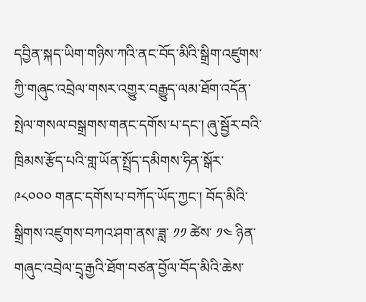དབྱིན་སྐད་ཡིག་གཉིས་ཀའི་ནང་བོད་མིའི་སྒྲིག་འཛུགས་ཀྱི་གཞུང་འབྲེལ་གསར་འགྱུར་བརྒྱུད་ལམ་ཐོག་འདོན་སྤེལ་གསལ་བསྒྲགས་གནང་དགོས་པ་དང་། ཞུ་སྦྱོར་བའི་ཁྲིམས་རྩོད་པའི་གླ་ཡོན་སྤྲོད་དམིགས་ཧིན་སྒོར་ ༩༨༠༠༠ གནང་དགོས་པ་བཀོད་ཡོད་ཀྱང་། བོད་མིའི་སྒྲིགས་འཛུགས་བཀའ་ཤག་ནས་ཟླ་ ༡༡ ཚེས་ ༡༤ ཉིན་གཞུང་འབྲེལ་དྲྭ་རྒྱའི་ཐོག་བཙན་བྱོལ་བོད་མིའི་ཆེས་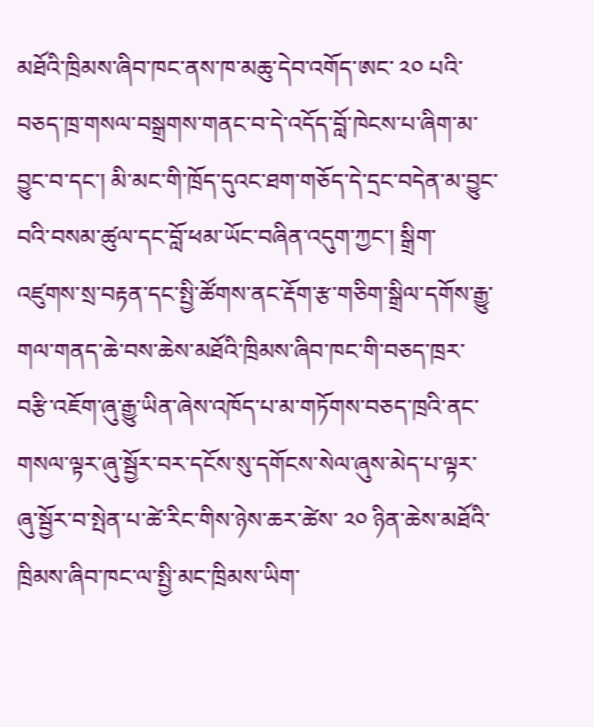མཐོའི་ཁྲིམས་ཞིབ་ཁང་ནས་ཁ་མཆུ་དེབ་འགོད་ཨང་ ༢༠ པའི་བཅད་ཁྲ་གསལ་བསྒྲགས་གནང་བ་དེ་འདོད་བློ་ཁེངས་པ་ཞིག་མ་བྱུང་བ་དང་། མི་མང་གི་ཁྲོད་དུའང་ཐག་གཅོད་དེ་དྲང་བདེན་མ་བྱུང་བའི་བསམ་ཚུལ་དང་བློ་ཕམ་ཡོང་བཞིན་འདུག་ཀྱང་། སྒྲིག་འཛུགས་སྲ་བརྟན་དང་སྤྱི་ཚོགས་ནང་རྡོག་རྩ་གཅིག་སྒྲིལ་དགོས་རྒྱུ་གལ་གནད་ཆེ་བས་ཆེས་མཐོའི་ཁྲིམས་ཞིབ་ཁང་གི་བཅད་ཁྲར་བརྩི་འཇོག་ཞུ་རྒྱུ་ཡིན་ཞེས་འཁོད་པ་མ་གཏོགས་བཅད་ཁྲའི་ནང་གསལ་ལྟར་ཞུ་སྦྱོར་བར་དངོས་སུ་དགོངས་སེལ་ཞུས་མེད་པ་ལྟར་ཞུ་སྦྱོར་བ་སྤེན་པ་ཚེ་རིང་གིས་ཉེས་ཆར་ཚེས་ ༢༠ ཉིན་ཆེས་མཐོའི་ཁྲིམས་ཞིབ་ཁང་ལ་སྤྱི་མང་ཁྲིམས་ཡིག་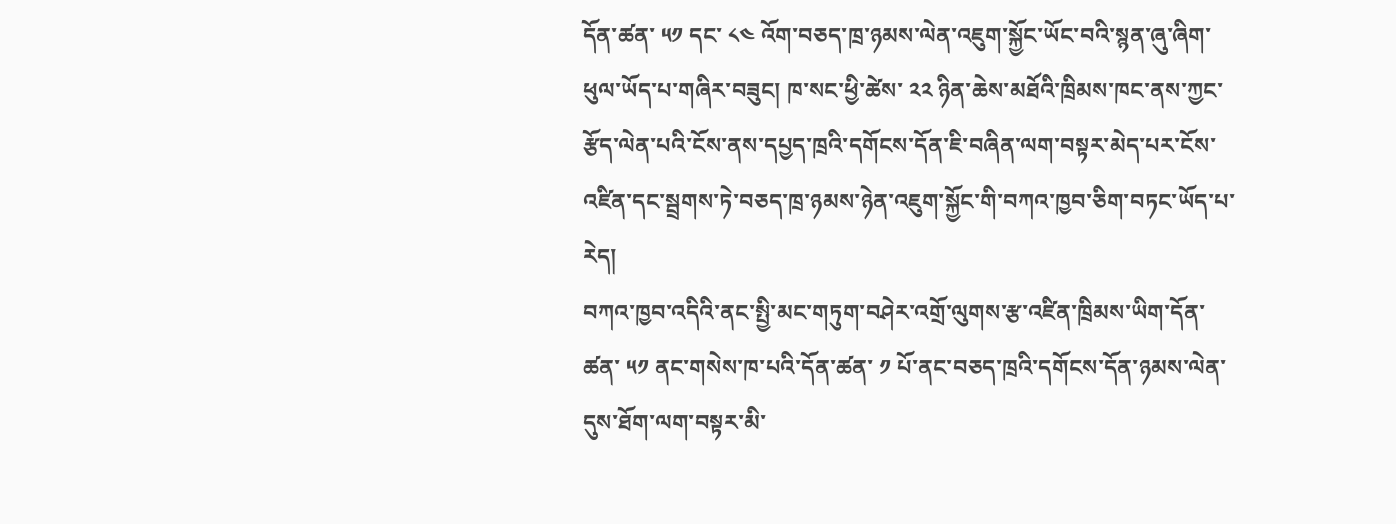དོན་ཚན་ ༥༡ དང་ ༨༤ འོག་བཅད་ཁྲ་ཉམས་ལེན་འཇུག་སྐྱོང་ཡོང་བའི་སྙན་ཞུ་ཞིག་ཕུལ་ཡོད་པ་གཞིར་བཟུང། ཁ་སང་ཕྱི་ཚེས་ ༢༢ ཉིན་ཆེས་མཐོའི་ཁྲིམས་ཁང་ནས་ཀྱང་རྩོད་ལེན་པའི་ངོས་ནས་དཔྱད་ཁྲའི་དགོངས་དོན་ཇི་བཞིན་ལག་བསྟར་མེད་པར་ངོས་འཛིན་དང་སྦྲགས་ཏེ་བཅད་ཁྲ་ཉམས་ཉེན་འཇུག་སྐྱོང་གི་བཀའ་ཁྱབ་ཅིག་བཏང་ཡོད་པ་རེད།
བཀའ་ཁྱབ་འདིའི་ནང་སྤྱི་མང་གཏུག་བཤེར་འགྲོ་ལུགས་རྩ་འཛིན་ཁྲིམས་ཡིག་དོན་ཚན་ ༥༡ ནང་གསེས་ཁ་པའི་དོན་ཚན་ ༡ པོ་ནང་བཅད་ཁྲའི་དགོངས་དོན་ཉམས་ལེན་དུས་ཐོག་ལག་བསྟར་མི་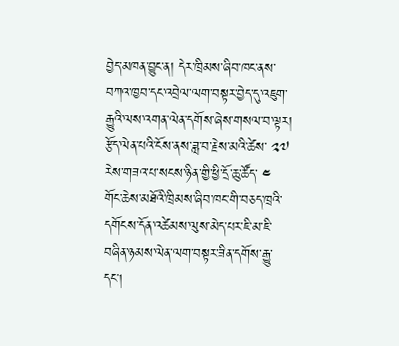བྱེད་མཁན་བྱུང་ན། དེར་ཁྲིམས་ཞིབ་ཁང་ནས་བཀའ་ཁྱབ་དང་འབྲེལ་ལག་བསྟར་བྱེད་དུ་འཇུག་རྒྱུའི་ལས་འགན་ལེན་དགོས་ཞེས་གསལ་བ་ལྟར། རྩོད་ལེན་པའི་ངོས་ནས་ཟླ་བ་རྗེས་མའི་ཚེས་ ༢༧ རེས་གཟའ་པ་སངས་ཉིན་གྱི་ཕྱི་དྲོ་ཆུ་ཚོད་ ༤ གོང་ཆེས་མཐོའི་ཁྲིམས་ཞིབ་ཁང་གི་བཅད་ཁྲའི་དགོངས་དོན་འཚེམས་ལུས་མེད་པར་ཇི་མ་ཇི་བཞིན་ཉམས་ལེན་ལག་བསྟར་ཟིན་དགོས་རྒྱུ་དང།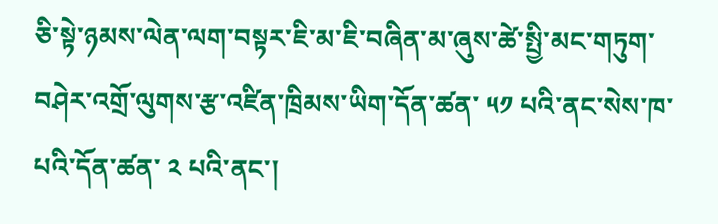ཅི་སྟེ་ཉམས་ལེན་ལག་བསྟར་ཇི་མ་ཇི་བཞིན་མ་ཞུས་ཚེ་སྤྱི་མང་གཏུག་བཤེར་འགྲོ་ལུགས་རྩ་འཛིན་ཁྲིམས་ཡིག་དོན་ཚན་ ༥༡ པའི་ནང་སེས་ཁ་པའི་དོན་ཚན་ ༢ པའི་ནང་།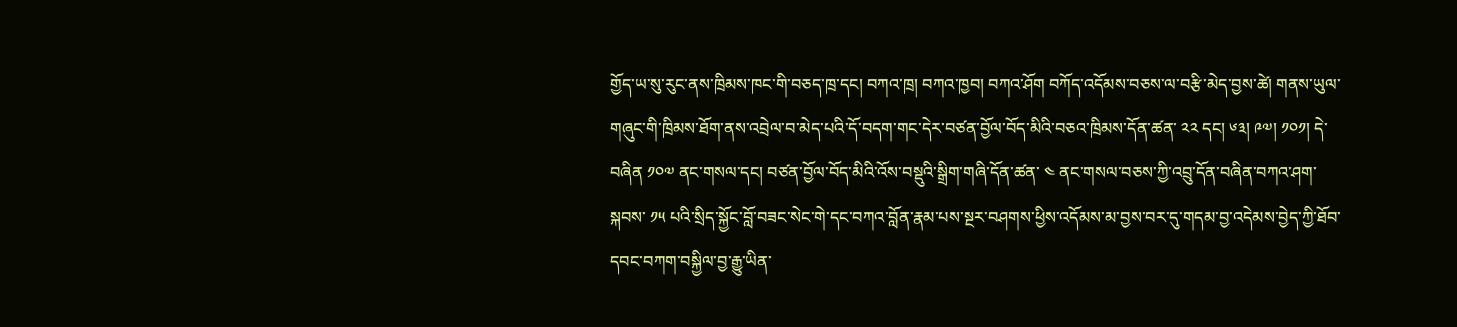གྱོད་ཡ་སུ་རུང་ནས་ཁྲིམས་ཁང་གི་བཅད་ཁྲ་དང། བཀའ་ཁྲ། བཀའ་ཁྱབ། བཀའ་ཤོག བཀོད་འདོམས་བཅས་ལ་བརྩི་མེད་བྱས་ཚེ། གནས་ཡུལ་གཞུང་གི་ཁྲིམས་ཐོག་ནས་འབྲེལ་བ་མེད་པའི་དོ་བདག་གང་དེར་བཙན་བྱོལ་བོད་མིའི་བཅའ་ཁྲིམས་དོན་ཚན་ ༢༢ དང། ༦༣། ༩༧། ༡༠༡། དེ་བཞིན ༡༠༧ ནང་གསལ་དང། བཙན་བྱོལ་བོད་མིའི་འོས་བསྡུའི་སྒྲིག་གཞི་དོན་ཚན་ ༤ ནང་གསལ་བཅས་ཀྱི་འབྲུ་དོན་བཞིན་བཀའ་ཤག་སྐབས་ ༡༥ པའི་སྲིད་སྐྱོང་བློ་བཟང་སེང་གེ་དང་བཀའ་བློན་རྣམ་པས་སྔར་བཤགས་ཕྱིས་འདོམས་མ་བྱས་བར་དུ་གདམ་བྱ་འདེམས་བྱེད་ཀྱི་ཐོབ་དབང་བཀག་བསྐྱིལ་བྱ་རྒྱུ་ཡིན་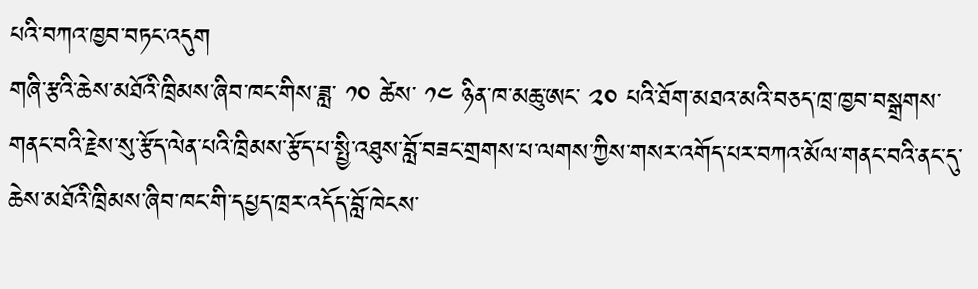པའི་བཀའ་ཁྱབ་བཏང་འདུག
གཞི་རྩའི་ཆེས་མཐོའི་ཁྲིམས་ཞིབ་ཁང་གིས་ཟླ་ ༡༠ ཚེས་ ༡༤ ཉིན་ཁ་མཆུ་ཨང་ ༢༠ པའི་ཐོག་མཐའ་མའི་བཅད་ཁྲ་ཁྱབ་བསྒྲགས་གནང་བའི་རྗེས་སུ་རྩོད་ལེན་པའི་ཁྲིམས་རྩོད་པ་སྤྱི་འཐུས་བློ་བཟང་གྲགས་པ་ལགས་ཀྱིས་གསར་འགོད་པར་བཀའ་མོལ་གནང་བའི་ནང་དུ་ཆེས་མཐོའི་ཁྲིམས་ཞིབ་ཁང་གི་དཔྱད་ཁྲར་འདོད་བློ་ཁེངས་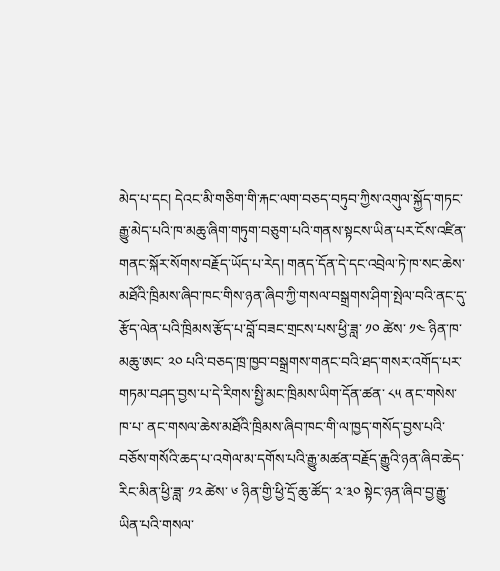མེད་པ་དང། དེའང་མི་གཅིག་གི་རྐང་ལག་བཅད་བཏུབ་ཀྱིས་འགུལ་སྐྱོད་གཏང་རྒྱུ་མེད་པའི་ཁ་མཆུ་ཞིག་གཏུག་བཅུག་པའི་གནས་སྟངས་ཡིན་པར་ངོས་འཛིན་གནང་སྐོར་སོགས་བརྗོད་ཡོད་པ་རེད། གནད་དོན་དེ་དང་འབྲེལ་ཏེ་ཁ་སང་ཆེས་མཐོའི་ཁྲིམས་ཞིབ་ཁང་གིས་ཉན་ཞིབ་ཀྱི་གསལ་བསྒྲགས་ཤིག་སྤེལ་བའི་ནང་དུ་རྩོད་ལེན་པའི་ཁྲིམས་རྩོད་པ་བློ་བཟང་གྲངས་པས་ཕྱི་ཟླ་ ༡༠ ཚེས་ ༡༤ ཉིན་ཁ་མཆུ་ཨང་ ༢༠ པའི་བཅད་ཁྲ་ཁྱབ་བསྒྲགས་གནང་བའི་ཐད་གསར་འགོད་པར་གཏམ་བཤད་བྱས་པ་དེ་རིགས་སྤྱི་མང་ཁྲིམས་ཡིག་དོན་ཚན་ ༨༥ ནང་གསེས་ ཁ་པ་ ནང་གསལ་ཆེས་མཐོའི་ཁྲིམས་ཞིབ་ཁང་གི་ལ་ཁྱད་གསོད་བྱས་པའི་བཅོས་གསོའི་ཆད་པ་འགེལ་མ་དགོས་པའི་རྒྱུ་མཚན་བརྗོད་རྒྱུའི་ཉན་ཞིབ་ཆེད་རིང་མིན་ཕྱི་ཟླ་ ༡༢ ཚེས་ ༦ ཉིན་གྱི་ཕྱི་དྲོ་ཆུ་ཚོད་ ༢་༣༠ སྟེང་ཉན་ཞིབ་བྱ་རྒྱུ་ཡིན་པའི་གསལ་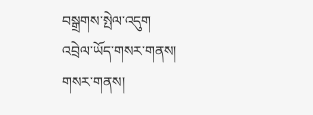བསྒྲགས་སྤེལ་འདུག
འབྲེལ་ཡོད་གསར་གནས།
གསར་གནས།